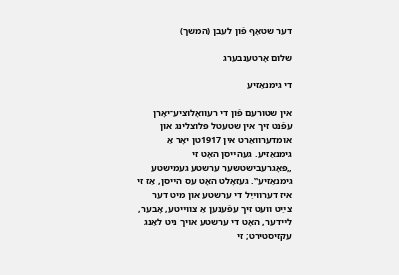דער שטאָף פֿון לעבן (המשך)

שלום אָרטענבערג

די גימנאַזיע

אין שטורעם פֿון די רעװאָלוציע־יאָרן עפֿנט זיך אין שטעטל פּלוצלינג און אומדערװאַרט אין 1917טן יאָר אַ גימנאַזיע. געהײסן האָט זי „פּאָגרעבישטשער ערשטע געמישטע גימנאַזיע‟. געזאָלט האָט עס הײסן, אַז זי איז דערװײַל די ערשטע און מיט דער צײַט וועט זיך עפֿענען אַ צװײטע, אָבער, לײדער, האָט די ערשטע אױך ניט לאַנג עקזיסטירט; זי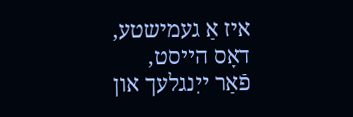איז אַ געמישטע, דאָס הײסט, פֿאַר ייִנגלעך און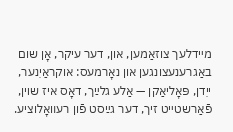מײדלעך צוזאַמען, און, דער עיקר, אָן שום באַגרענעצונגען און נאָרמעס: אוקראַיִנער, ייִדן, פּאָליאַקן — אַלע גלײַך, דאָס איז שױן, פֿאַרשטײט זיך, דער גײַסט פֿון רעװאָלוציע.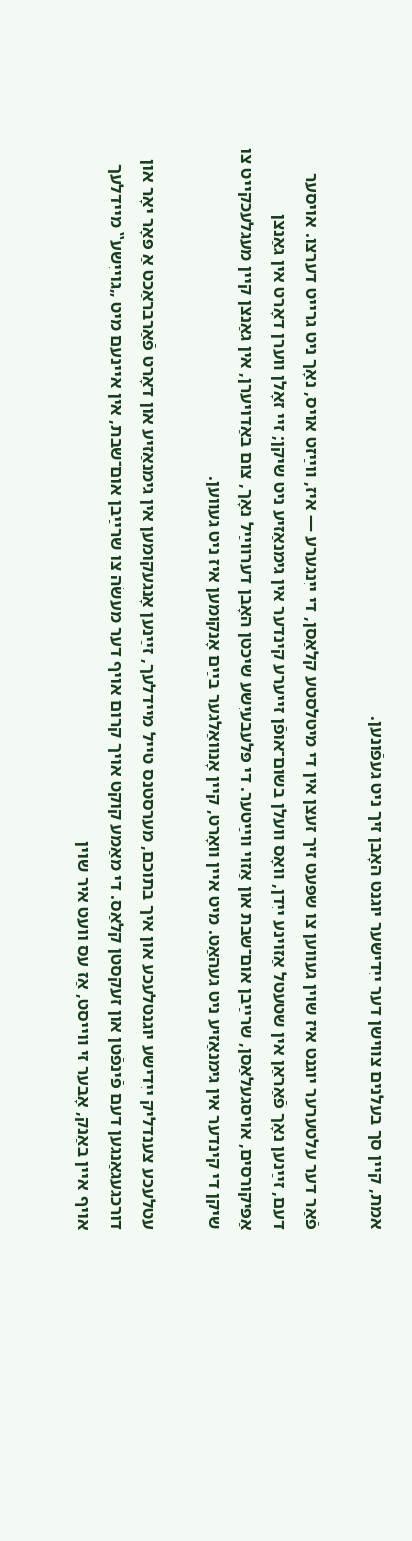אמת, קײן סך בעלנים צװישן דער ייִדישער יוגנט האָבן זיך ניט געפֿונען.

פֿאַר דער עלטערער יוגנט איז שױן געװען צו שפּעט זיך זעצן אין די מיטלסטע קלאַסן, די ייִנגערע — איז, װײַזט אױס, נאָך ניט גרײט דערצו. אױסער דעם, זײַנען נאָך פֿאַראַן אין שטעטל אַזױנע ייִדן, װאָס װעלן בשום־אופֿן זײערע קינדער אין גימנאַזיע ניט שיקן; זײ זאָלן װערן דאָרט אין גאַנצן אַפּיקורסים, אױסגעלאַסן, שרײַבן אום־שבת און אַזױ װײַטער. די פּלעבעיִשע שיכטן האָבן דערװײַל נאָך, צום באַדױערן, אין גאַנצן קײן מעגלעכקײט צו שיקן די קינדער אין גימנאַזיע ניט געהאַט. מיט אײן װאָרט, קײן אָנװאַלגער בײַם אָנקומען איז ניט געװען.

עטלעכע צענדליק ייִדישע יוגנטלעכע און איך בתוכם, מערסטנס טײל מײדלעך, זײַנען אָנגעקומען אין גימנאַזיע און דאָרט פֿאַרבראַכט אַ פּאָר יאָר און דורכגעגאַנגען דעם פֿינפֿטן און זעקסטן קלאַס. די מאַמע קוקט אױך קרום אױף דער מעשׂה צו שרײַבן אום־שבת, אין אײנעם מיט „גױיִשע‟ מײדלעך אױף אײן באַנק, אָבער זי װײסט, אַז עס וועט איר שױן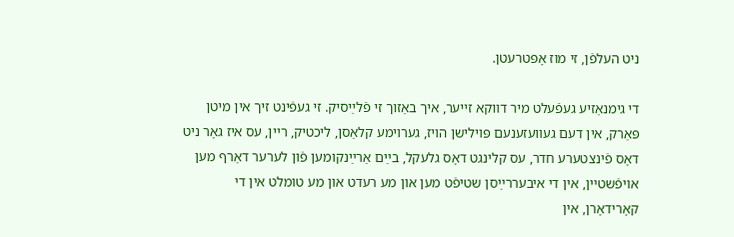ניט העלפֿן, זי מוז אָפּטרעטן.

די גימנאַזיע געפֿעלט מיר דװקא זײער, איך באַזוך זי פֿלײַסיק. זי געפֿינט זיך אין מיטן פּאַרק, אין דעם געװעזענעם פּױלישן הױז, גערױמע קלאַסן, ליכטיק, רײן, עס איז גאָר ניט דאָס פֿינצטערע חדר, עס קלינגט דאָס גלעקל, בײַם אַרײַנקומען פֿון לערער דאַרף מען אױפֿשטײן, אין די איבעררײַסן שטיפֿט מען און מע רעדט און מע טומלט אין די קאָרידאָרן, אין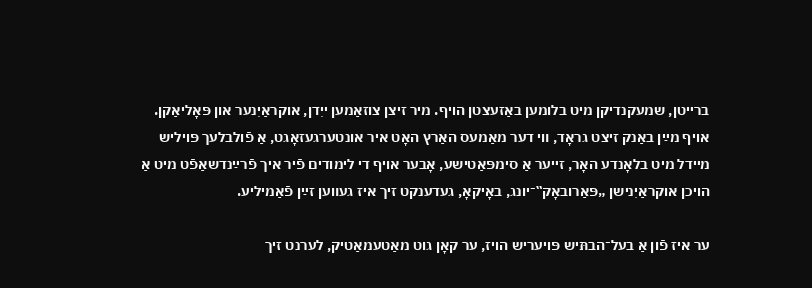ברײטן, שמעקנדיקן מיט בלומען באַזעצטן הױף. מיר זיצן צוזאַמען ייִדן, אוקראַיִנער און פּאָליאַקן. אױף מײַן באַנק זיצט גראָד, װי דער מאַמעס האַרץ האָט איר אונטערגעזאָגט, אַ פֿולבלעך פּױליש מײדל מיט בלאָנדע האָר, זײער אַ סימפּאַטישע, אָבער אויף די לימודים פֿיר איך פֿרײַנדשאַפֿט מיט אַ הױכן אוקראַיִנישן „פּאַרובאָק‟־יונג, באָיקאָ, געדענקט זיך איז געװען זײַן פֿאַמיליע.

ער איז פֿון אַ בעל־הבתּיש פּױעריש הױז, ער קאָן גוט מאַטעמאַטיק, לערנט זיך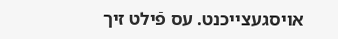אױסגעצײכנט. עס פֿילט זיך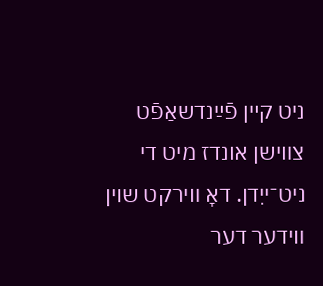ניט קײן פֿײַנדשאַפֿט צװישן אונדז מיט די ניט־ייִדן. דאָ װירקט שױן װידער דער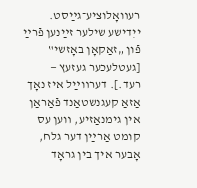רעװאָלוציע־גײַסט. ייִדישע שילער זײַנען פֿרײַ פֿון „זאַקאָן באָזשי‟ [געטלעכער געזעץ — רעד.]. דערװײַל איז נאָך אַזאַ קעגנשטאַנד פֿאַראַן אין גימנאַזיע, װען עס קומט אַרײַן דער גלח, אָבער איך בין גראָד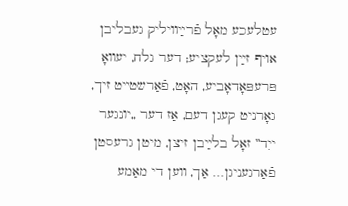עטלעכע מאָל פֿרײַװיליק געבליבן אױף זײַן לעקציע; דער גלח, יעװאָ פּרעפּאָדאָביע, האָט, פֿאַרשטײט זיך, גאָרניט קעגן דעם, אַז דער „יונגער ייִד‟ זאָל בלײַבן זיצן, מיטן גרעסטן פֿאַרגעניגן… אַך, װען די מאַמע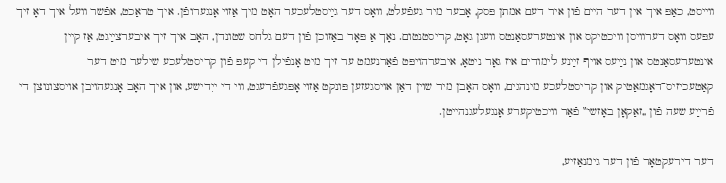װײסט, כאַפּ איך אין דער הײם פֿון איר דעם אמתן פּסק, אָבער מיר געפֿעלט, װאָס דער גײַסטלעכער האָט מיך אַזױ אָנגערופֿן. איך טראַכט, אפֿשר װעל איך דאָ זיך עפּעס װאָס דערװיסן װיכטיקס און אינטערעסאַנטס װעגן גאָט, קריסטנטום. נאָך אַ פּאָר באַזוכן פֿון דעם גלחס שטונדן, האָב איך זיך איבערצײַגט, אַז קײן אינטערעסאַנטס און נײַעס אױף זײַנע לימודים איז גאָר ניטאָ, איבערהױפּט פֿאַרנעמט ער זיך מיט אָנפֿילן די קעפּ פֿון קריסטלעכע שילער מיט דער קאַטעכיזיס־דאָגמאַטיק און קריסטלעכע מינהגים, װאָס האָבן מיר שױן דאַן אױסגעזען פּונקט אַזױ אָפּגעפֿרעגט, װי די ייִדישע, און איך האָב אָנגעהױבן אױסצונוצן די פֿרײַע שעה פֿון „זאַקאָן באָזשי‟ פֿאַר װיכטיקערע אָנגעלעגנהײטן.

דער דירעקטאָר פֿון דער גימנאַזיע,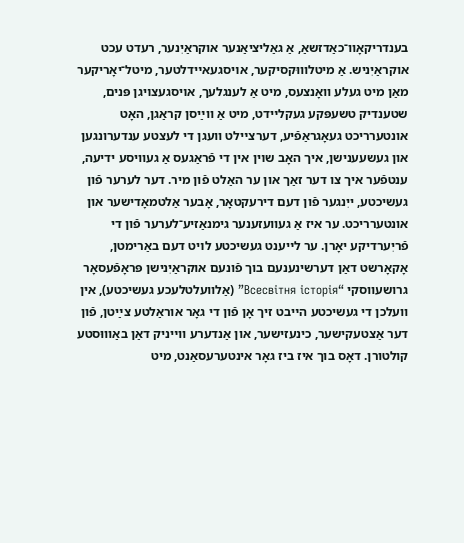בענדריקאָװ־כאַדזשאַ, אַ גאַליציאַנער אוקראַיִנער, רעדט עכט אוקראַיִניש. אַ מיטלװוּקסיקער, אױסגעאײדלטער, מיטל־יאָריקער מאַן מיט געלע װאָנצעס, מיט אַ לענגלעך, אױסגעצױגן פּנים, שטענדיק טשעפּקע געקלײדט, מיט אַ װײַסן קראַגן, האָט אונטערריכט געאָגראַפֿיע, דערצײלט װעגן די לעצטע ענדערונגען און געשעענישן, איך האָב שױן אין די פֿראַגעס אַ געװיסע ידיעה, ענטפֿער איך צו דער זאַך און ער האַלט פֿון מיר. דער לערער פֿון געשיכטע, ייִנגער פֿון דעם דירעקטאָר, אָבער אַלטמאָדישער און אונטערריכט. ער איז אַ געװעזענער גימנאַזיע־לערער פֿון די פֿריִערדיקע יאָרן. ער לײענט געשיכטע לױט דעם באַרימטן, אָקאָרשט דאַן דערשינענעם בוך פֿונעם אוקראַיִנישן פּראָפֿעסאָר גרושעװסקי “Всесвітня історія” (אַלװעלטלעכע געשיכטע), אין װעלכן די געשיכטע הײבט זיך אָן פֿון די גאָר אוראַלטע צײַטן, פֿון דער אַצטעקישער, כינעזישער, און אַנדערע װײניק דאַן באַװוּסטע קולטורן. דאָס בוך איז ביז גאָר אינטערעסאַנט, מיט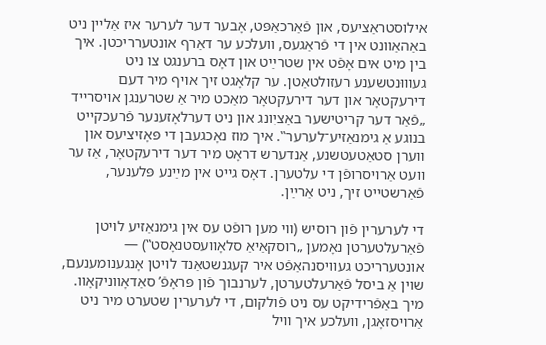אילוסטראַציעס, און פֿאַרכאַפּט, אָבער דער לערער איז אַלײן ניט באַהאַװנט אין די פֿראַגעס, װעלכע ער דאַרף אונטערריכטן. איך בין מיט אים אָפֿט אין שטרײַט און דאָס ברענגט צו ניט געװוּנטשענע רעזולטאַטן. ער קלאָגט זיך אױף מיר דעם דירעקטאָר און דער דירעקטאָר מאַכט מיר אַ שטרענגן אױסרײד „פֿאַר דער קריטישער באַציִונג און ניט דערלאָזענער פֿרעכקײט בנוגע אַ גימנאַזיע־לערער‟. איך מוז נאָכגעבן די פּאָזיציעס און װערן סטאַטעטשנע, אַנדערש דראָט מיר דער דירעקטאָר, אַז ער װעט אַרױסרופֿן די עלטערן. דאָס גײט אין מײַנע פּלענער, פֿאַרשטײט זיך, ניט אַרײַן.

די לערערין פֿון רוסיש (װי מען רופֿט עס אין גימנאַזיע לױטן פֿאַרעלטערטן נאָמען „רוסקאַיאַ סלאָוועסטנאָסט‟) — אונטערריכט געװיסנהאַפֿט איר קעגנשטאַנד לױטן אָנגענומענעם, שױן אַ ביסל פֿאַרעלטערטן, לערנבוך פֿון פּראָפֿ’ סאַדאָװניקאָװ. מיך באַפֿרידיקט עס ניט פֿולקום, די לערערין שטערט מיר ניט אַרױסזאָגן, װעלכע איך װיל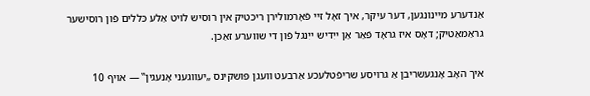אַנדערע מײנונגען, דער עיקר, איך זאָל זײ פֿאָרמולירן ריכטיק אין רוסיש לױט אַלע כּללים פֿון רוסישער גראַמאַטיק; דאָס איז גראָד פֿאַר אַן ייִדיש ייִנגל פֿון די שװערע זאַכן.

איך האָב אָנגעשריבן אַ גרױסע שריפֿטלעכע אַרבעט װעגן פּושקינס „יעװגעני אָנעגין‟ — אױף 10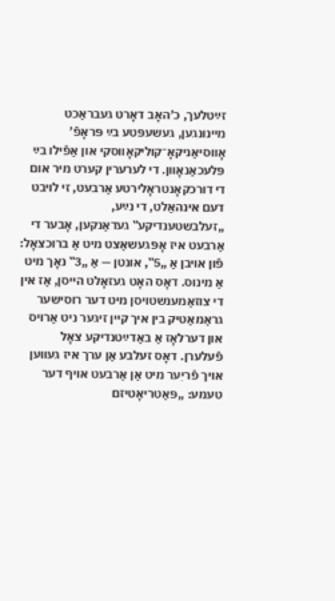זײַטלעך, כ’האָב דאָרט געבראַכט מײנונגען, געשעפּטע בײַ פּראָפֿ’ אָװסיאַניקאָ־קוליקאָװסקי און אַפֿילו בײַ פּלעכאַנאָװן. די לערערין קערט מיר אום די דורכקאָנטראָלירטע אַרבעט, זי לױבט דעם אינהאַלט, די נײַע, „זעלבשטענדיקע‟ געדאַנקען, אָבער די אַרבעט איז אָפּגעשאַצט מיט אַ ברוכצאָל: פֿון אױבן אַ „5‟, אונטן — אַ „3‟ נאָך מיט אַ מינוס. דאָס האָט געזאָלט הײסן, אַז אין די צוזאַמענשטױסן מיט דער רוסישער גראַמאַטיק בין איך קײן זיגער ניט אַרױס און דערלאָז אַ באַדײַטנדיקע צאָל פֿעלערן. דאָס זעלבע אַן ערך איז געװען אױך פֿריִער מיט אַן אַרבעט אױף דער טעמע: „פּאַטריאָטיזם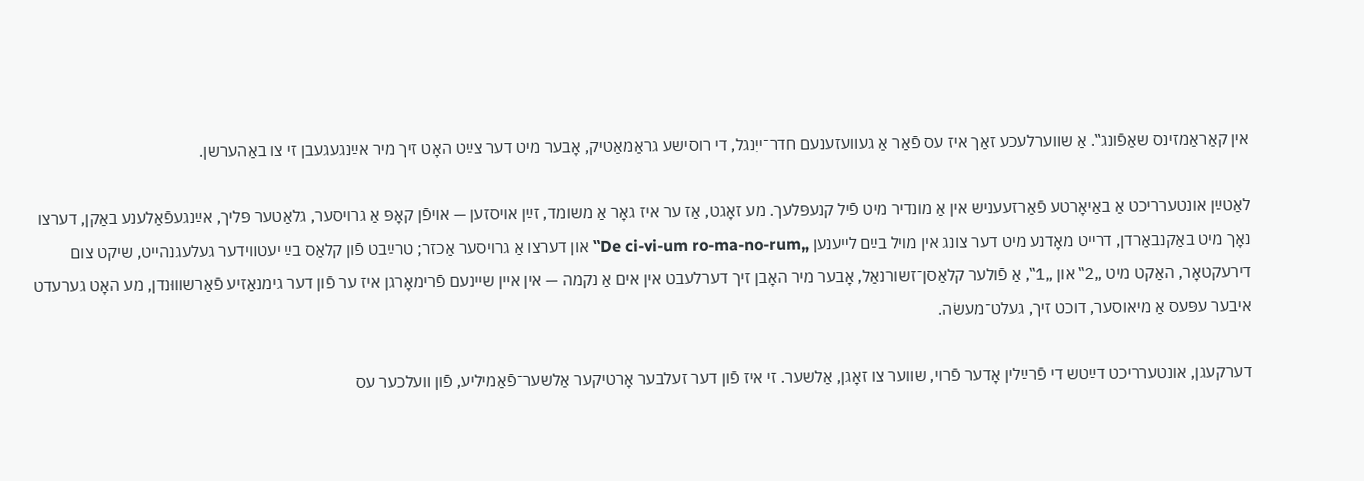אין קאַראַמזינס שאַפֿונג‟. אַ שװערלעכע זאַך איז עס פֿאַר אַ געװעזענעם חדר־ייִנגל, די רוסישע גראַמאַטיק, אָבער מיט דער צײַט האָט זיך מיר אײַנגעגעבן זי צו באַהערשן.

לאַטײַן אונטערריכט אַ באַיאָרטע פֿאַרזעעניש אין אַ מונדיר מיט פֿיל קנעפּלעך. מע זאָגט, אַז ער איז גאָר אַ משומד, זײַן אױסזען — אױפֿן קאָפּ אַ גרויסער, גלאַטער פּליך, אײַנגעפֿאַלענע באַקן, דערצו נאָך מיט באַקנבאַרדן, דרײט מאָדנע מיט דער צונג אין מױל בײַם לײענען „De ci-vi-um ro-ma-no-rum‟ און דערצו אַ גרױסער אַכזר; טרײַבט פֿון קלאַס בײַ יעטװידער געלעגנהײט, שיקט צום דירעקטאָר, האַקט מיט „2‟ און „1‟, אַ פֿולער קלאַסן־זשורנאַל, אָבער מיר האָבן זיך דערלעבט אין אים אַ נקמה — אין אײן שײנעם פֿרימאָרגן איז ער פֿון דער גימנאַזיע פֿאַרשװוּנדן, מע האָט גערעדט איבער עפּעס אַ מיאוסער, דוכט זיך, געלט־מעשׂה.

דערקעגן, אונטערריכט דײַטש די פֿרײַלין אָדער פֿרױ, שװער צו זאָגן, אַלשער. זי איז פֿון דער זעלבער אָרטיקער אַלשער־פֿאַמיליע, פֿון װעלכער עס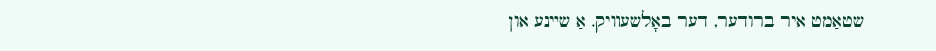שטאַמט איר ברודער, דער באָלשעװיק. אַ שײנע און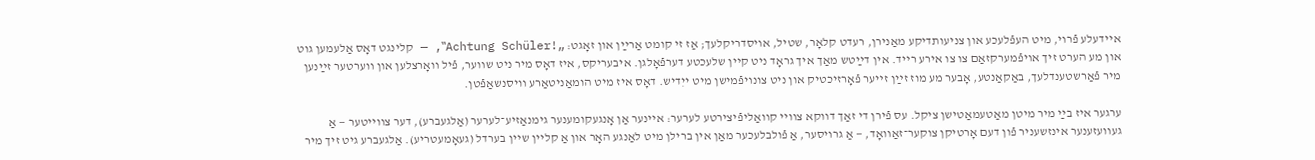אײדעלע פֿרױ, מיט העפֿלעכע און צניעותדיקע מאַנירן, רעדט קלאָר, שטיל, אױסדריקלעך; אַז זי קומט אַרײַן און זאָגט: „!Achtung Schüler‟, — קלינגט דאָס אַלעמען גוט און מע הערט זיך אױפֿמערקזאַם צו צו אירע רײד. אין דײַטש מאַך איך גראָד ניט קײן שלעכטע דערפֿאָלגן. איבעריקס, איז דאָס מיר ניט שװער, פֿיל װאָרצלען און װערטער זײַנען מיר פֿאַרשטענדלעך, באַקאַנטע, אָבער מע מוז זײַן זײער פֿאָרזיכטיק און ניט צונױפֿמישן מיט ייִדיש. דאָס איז מיט הומאַניטאַרע װיסנשאַפֿטן.

ערגער איז בײַ מיר מיטן מאַטעמאַטישן ציקל. עס פֿירן די זאַך דװקא צװײ קװאַליפֿיצירטע לערער: אײנער אַן אָנגעקומענער גימנאַזיע־לערער (אַלגעברע), דער צװײטער — אַ געװעזענער אינזשעניר פֿון דעם אָרטיקן צוקער־זאַװאָד, — אַ גרױסער, אַ פֿולבלעכער מאַן אין ברילן מיט לאַנגע האָר און אַ קלײן שײן בערדל (געאָמעטריע). אַלגעברע גיט זיך מיר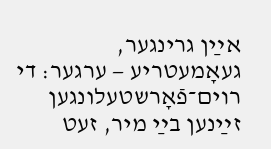אײַן גרינגער, געאָמעטריע — ערגער: די רױם־פֿאָרשטעלונגען זײַנען בײַ מיר, זעט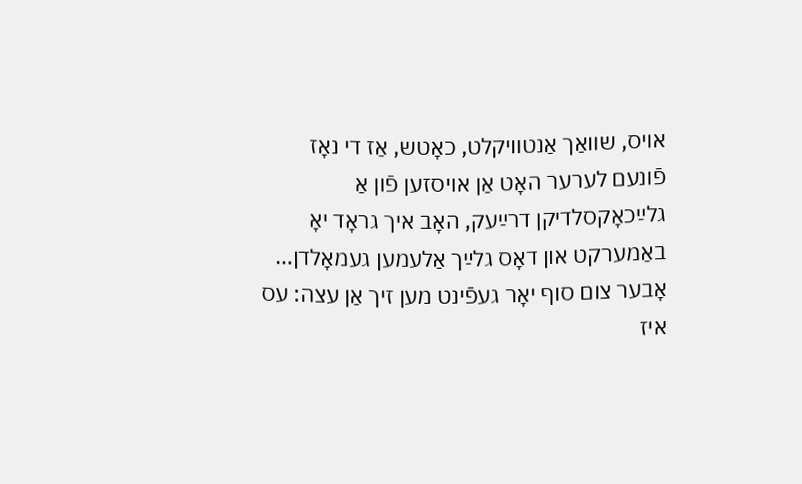אױס, שװאַך אַנטװיקלט, כאָטש, אַז די נאָז פֿונעם לערער האָט אַן אױסזען פֿון אַ גלײַכאָקסלדיקן דרײַעק, האָב איך גראָד יאָ באַמערקט און דאָס גלײַך אַלעמען געמאָלדן… אָבער צום סוף יאָר געפֿינט מען זיך אַן עצה: עס איז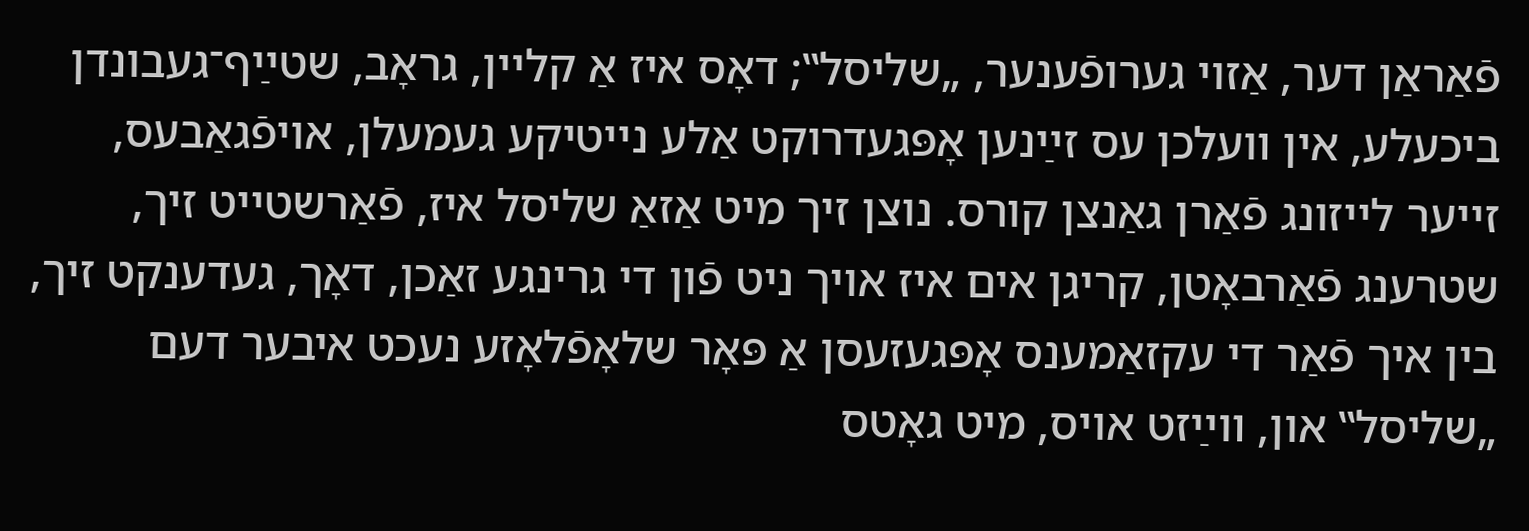פֿאַראַן דער, אַזױ גערופֿענער, „שליסל‟; דאָס איז אַ קלײן, גראָב, שטײַף־געבונדן ביכעלע, אין װעלכן עס זײַנען אָפּגעדרוקט אַלע נײטיקע געמעלן, אױפֿגאַבעס, זײער לײזונג פֿאַרן גאַנצן קורס. נוצן זיך מיט אַזאַ שליסל איז, פֿאַרשטײט זיך, שטרענג פֿאַרבאָטן, קריגן אים איז אױך ניט פֿון די גרינגע זאַכן, דאָך, געדענקט זיך, בין איך פֿאַר די עקזאַמענס אָפּגעזעסן אַ פּאָר שלאָפֿלאָזע נעכט איבער דעם „שליסל‟ און, װײַזט אױס, מיט גאָטס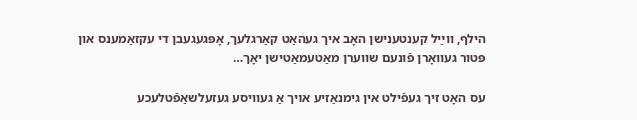הילף, װײַל קענטענישן האָב איך געהאַט קאַרגלעך, אָפּגעגעבן די עקזאַמענס און פּטור געװאָרן פֿונעם שװערן מאַטעמאַטישן יאָך…

עס האָט זיך געפֿילט אין גימנאַזיע אױך אַ געװיסע געזעלשאַפֿטלעכע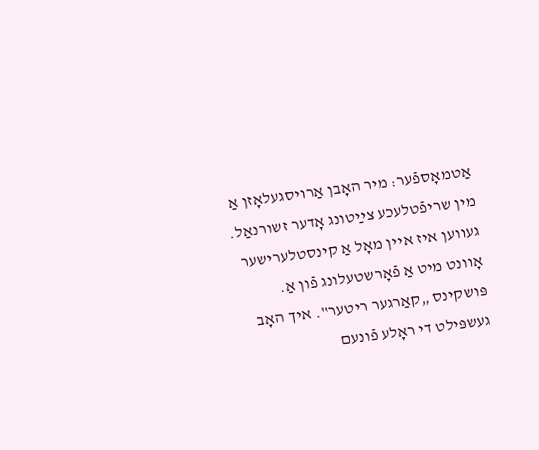אַטמאָספֿער: מיר האָבן אַרױסגעלאָזן אַ מין שריפֿטלעכע צײַטונג אָדער זשורנאַל. געװען איז אײן מאָל אַ קינסטלערישער אָװנט מיט אַ פֿאָרשטעלונג פֿון אַ. פּושקינס „קאַרגער ריטער‟. איך האָב געשפּילט די ראָלע פֿונעם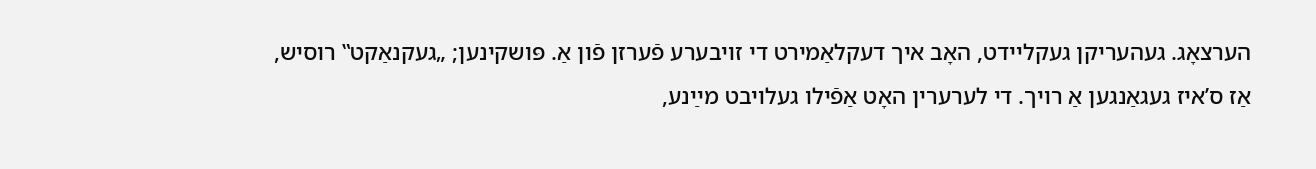הערצאָג. געהעריקן געקלײדט, האָב איך דעקלאַמירט די זױבערע פֿערזן פֿון אַ. פּושקינען; „געקנאַקט‟ רוסיש, אַז ס’איז געגאַנגען אַ רױך. די לערערין האָט אַפֿילו געלױבט מײַנע,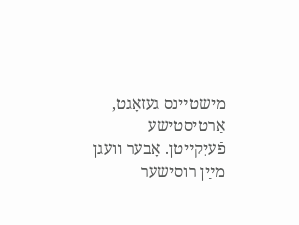מישטײנס געזאָגט, אַרטיסטישע פֿעיִקײטן. אָבער װעגן מײַן רוסישער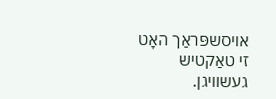אױסשפּראַך האָט זי טאַקטיש געשװיגן.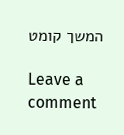המשך קומט

Leave a comment